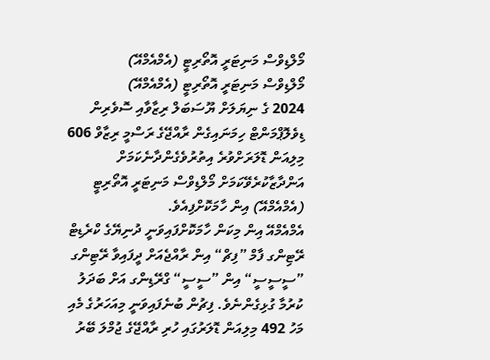މޯލްޑިވްސް މަނިޓަރީ އޮތޯރިޓީ (އެމްއެމްއޭ)
މޯލްޑިވްސް މަނިޓަރީ އޮތޯރިޓީ (އެމްއެމްއޭ)
2024 ގެ ނިޔަލަށް ޔޫސަބަލް ރިޒާވާއި ސޮވެރިން ޑިވެލޮޕްމަންޓް ހިމަނައިގެން ރާއްޖޭގެ ރަސްމީ ރިޒާވް 606 މިލިއަން ޑޮލަރަށްވުރެ އިތުރުވެގެންދާނެކަމަށް އަންދާޒާކުރެވޭކަމަށް މޯލްޑިވްސް މަނިޓަރީ އޮތޯރިޓީ (އެމްއެމްއޭ) އިން ހާމަކޮށްފިއެވެ.
އެމްއެމްއޭ އިން މިކަން ހާމަކޮށްފައިވަނީ ދުނިޔޭގެ ކްރެޑިޓް ރޭޓިންގ ފާމް ”ފިޗް“ އިން ރާއްޖެއަށް ދީފައިވާ ރޭޓިންގ ”ސީސީސީ“ އިން ”ސީސީ“ ގްރޭޑިންގ އަށް ބަދަލު ކުރުމާ ގުޅިގެންނެވެ. ފިޗުން ބުނެފައިވަނީ މިއަހަރުގެ މެއި މަހު 492 މިލިއަން ޑޮލަރުގައި ހުރި ރާއްޖޭގެ ޖުމްލަ ބޭރު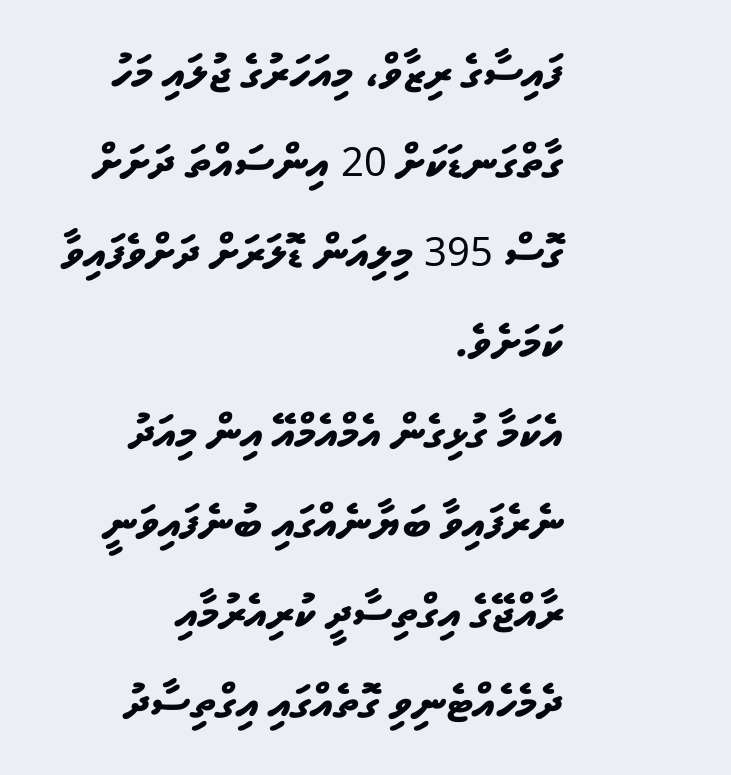ފައިސާގެ ރިޒާވް، މިއަހަރުގެ ޖުލައި މަހު ގާތްގަނޑަކަށް 20 އިންސައްތަ ދަށަށް ގޮސް 395 މިލިއަން ޑޮލަރަށް ދަށްވެފައިވާ ކަމަށެވެ.
އެކަމާ ގުޅިގެން އެމްއެމްއޭ އިން މިއަދު ނެރެފައިވާ ބަޔާނެއްގައި ބުނެފައިވަނީ ރާއްޖޭގެ އިގްތިސާދީ ކުރިއެރުމާއި ދެމެހެއްޓެނިވި ގޮތެއްގައި އިގްތިސާދު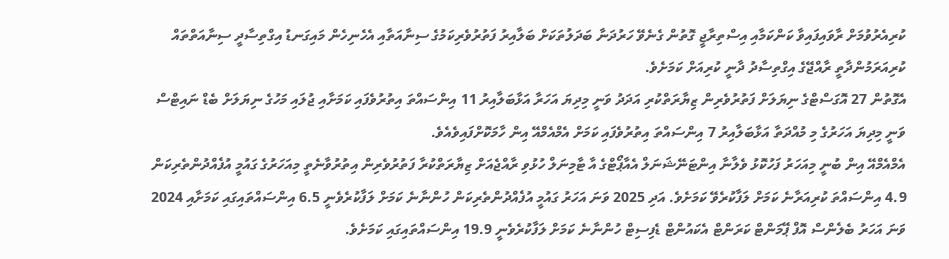ކުރިއެރުވުމަށް ރާވައިފައިވާ ކަންކަމާއި އިސްތިރާޖީ ގޮތުން ގެނެވޭ ހަރުދަނާ ބަދަލުތަކަށް ބަލާއިރު ފަތުރުވެރިކަމުގެ ސިނާއަތާއި އެހެނިހެން މައިގަނޑު އިގްތިސާދީ ސިނާއަތްތައް ކުރިއަރަމުންދާތީ ރާއްޖޭގެ އިގްތިސާދު ދާނީ ކުރިއަށް ކަމަށެވެ.
އެގޮތުން 27 އޮގަސްޓްގެ ނިޔަލަށް ފަތުރުވެރިން ޒިޔާރަތްކުރި އަދަދު ވަނީ މިދިޔަ އަހަރާ އަޅާބަލާއިރު 11 އިންސައްތަ އިތުރުވެފައި ކަމަށާއި ޖުލައި މަހުގެ ނިޔަލަށް ބެޑް ނައިޓްސް ވަނީ މިދިޔަ އަހަރުގެ މި މުއްދަތާ އަޅާބަލާއިރު 7 އިންސައްތަ އިތުރުވެފައި ކަމަށް އެމްއެމްއޭ އިން ހާމަކޮށްފައިވެއެވެ.
އެމްއެމްއޭ އިން ބުނީ މިއަހަރު ފަހުކޮޅު ވެލާނާ އިންޓަނޭޝަނަލް އެއާޕޯޓްގެ އާ ޓާމިނަލް ހުޅުވި ރާއްޖެއަށް ޒިޔާރަތްކުރާ ފަތުރުވެރިން އިތުރުވާނެތީ މިއަހަރުގެ ގައުމީ އުފެއްދުންތެރިކަން 4.9 އިންސައްތަ ކުރިއަރާނެ ކަމަށް ލަފާކުރެވޭ ކަމަށެވެ. އަދި 2025 ވަނަ އަހަރު ގައުމީ އުފެއްދުންތެރިކަން ހުންނާނެ ކަމަށް ލަފާކުރެވެނީ 6.5 އިންސައްތައިގައި ކަމަށާއި 2024 ވަނަ އަހަރު ބެލެންސް އޮފް ޕޭމަންޓް ކަރަންޓް އެކައުންޓް ޑެފިސިޓް ހުންނާނެ ކަމަށް ލަފާކުރެވެނީ 19.9 އިންސައްތައިގައި ކަމަށެވެ.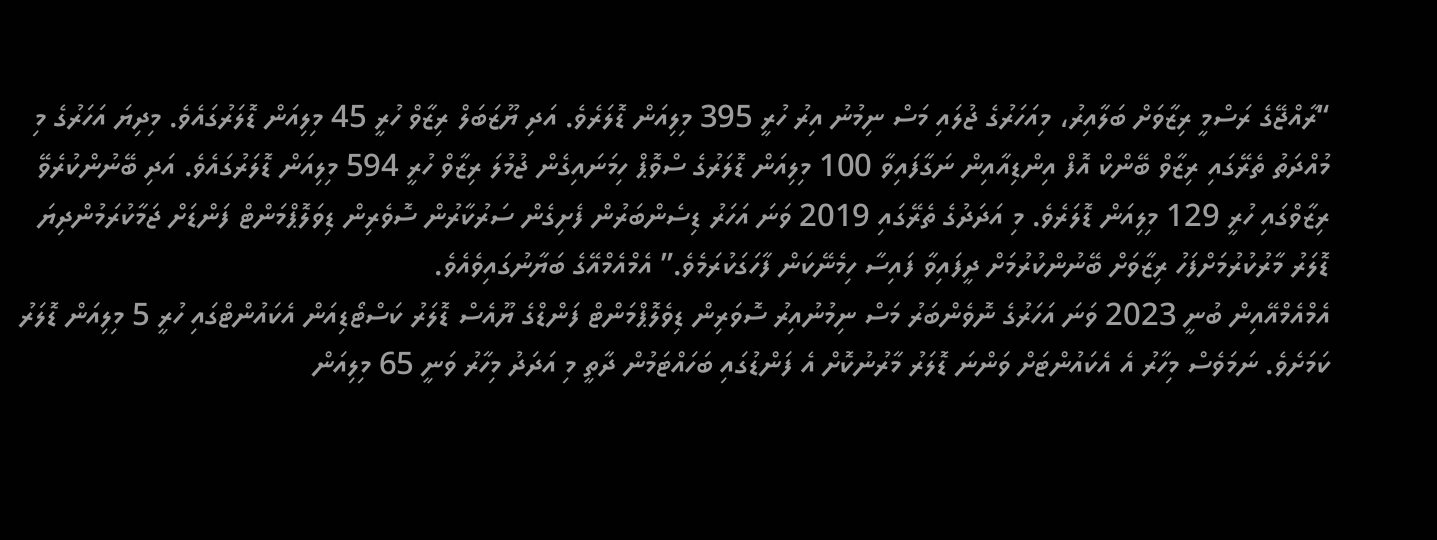“ރާއްޖޭގެ ރަސްމީ ރިޒާވަށް ބަލާއިރު، މިއަހަރުގެ ޖުލައި މަސް ނިމުނު އިރު ހުރީ 395 މިލިއަން ޑޮލަރެވެ. އަދި ޔޫޒަބަލް ރިޒާވް ހުރީ 45 މިލިއަން ޑޮލަރުގައެވެ. މިދިޔަ އަހަރުގެ މި މުއްދަތު ތެރޭގައި ރިޒާވް ބޭންކް އޮފް އިންޑިއާއިން ނަގާފައިވާ 100 މިލިއަން ޑޮލަރުގެ ސްވޮޕް ހިމަނައިގެން ޖުމުލަ ރިޒާވް ހުރީ 594 މިލިއަން ޑޮލަރުގައެވެ. އަދި ބޭނުންކުރެވޭ ރިޒާވްގައި ހުރީ 129 މިލިއަން ޑޮލަރެވެ. މި އަދަދުގެ ތެރޭގައި 2019 ވަނަ އަހަރު ޑިސެންބަރުން ފެށިގެން ސަރުކާރުން ސޮވެރިން ޑިވަލޮޕްމަންޓް ފަންޑަށް ޖަމާކުރަމުންދިޔަ ޑޮލަރު މާރުކުރުމަށްފަހު ރިޒާވަށް ބޭނުންކުރުމަށް ދީފައިވާ ފައިސާ ހިމެނޭކަން ފާހަގަކުރަމެވެ.” އެމްއެމްއޭގެ ބަޔާނުގައިވެއެވެ.
އެމްއެމްއޭއިން ބުނީ 2023 ވަނަ އަހަރުގެ ނޮވެންބަރު މަސް ނިމުނުއިރު ސޮވަރިން ޑިވެލޮޕްމަންޓް ފަންޑްގެ ޔޫއެސް ޑޮލަރު ކަސްޓޯޑިއަން އެކައުންޓްގައި ހުރީ 5 މިލިއަން ޑޮލަރު ކަމަށެވެ. ނަމަވެސް މިހާރު އެ އެކައުންޓަށް ވަންނަ ޑޮލަރު މާރުނުކޮށް އެ ފަންޑުގައި ބަހައްޓަމުން ދާތީ މި އަދަދު މިހާރު ވަނީ 65 މިލިއަން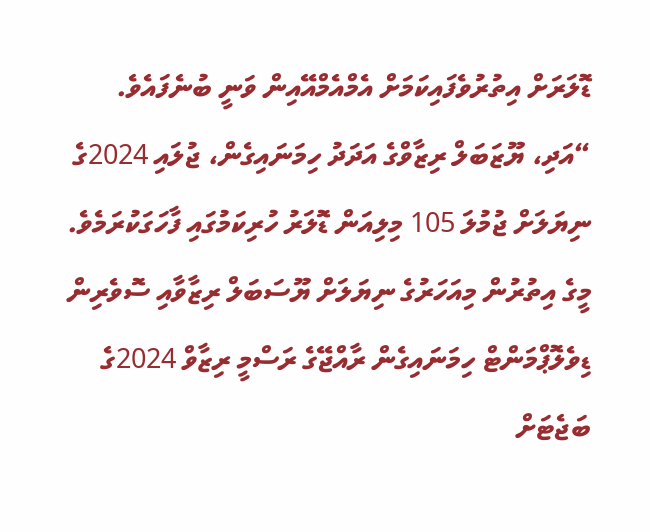ޑޮލަރަށް އިތުރުވެފައިކަމަށް އެމްއެމްއޭއިން ވަނީ ބުނެފައެވެ.
“އަދި، ޔޫޒަބަލް ރިޒާވްގެ އަދަދު ހިމަނައިގެން، ޖުލައި 2024ގެ ނިޔަލަށް ޖުމުލަ 105 މިލިއަން ޑޮލަރު ހުރިކަމުގައި ފާހަގަކުރަމެވެ. މީގެ އިތުރުން މިއަހަރުގެ ނިޔަލަށް ޔޫސަބަލް ރިޒާވާއި ސޮވެރިން ޑިވެލޮޕްމަންޓް ހިމަނައިގެން ރާއްޖޭގެ ރަސްމީ ރިޒާވް 2024ގެ ބަޖެޓަށް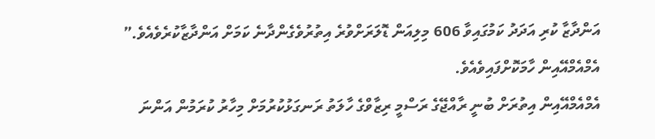އަންދާޒާ ކުރި އަދަދު ކަމުގައިވާ 606 މިލިއަން ޑޮލަރަށްވުރެ އިތުރުވެގެންދާނެ ކަމަށް އަންދާޒާކުރެވެއެވެ.” އެމްއެމްއޭއިން ހާމަކޮށްފައިވެއެވެ.
އެމްއެމްއޭއިން އިތުރަށް ބުނީ ރާއްޖޭގެ ރަސްމީ ރިޒާވްގެ ހާލަތު ރަނގަޅުކުރުމަށް މިހާރު ކުރަމުން އަންނަ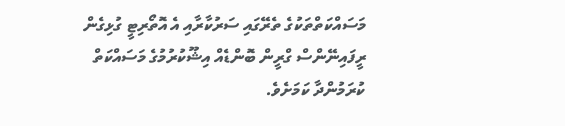މަސައްކަތްތަކުގެ ތެރޭގައި ސަރުކާރާއި އެ އޮތޯރިޓީ ގުޅިގެން ރީފައިނޭންސް ގްރީން ބޮންޑެއް އިޝޫކުރުމުގެ މަސައްކަތް ކުރަމުންދާ ކަމަށެވެ.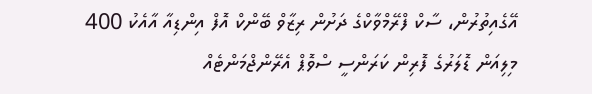އޭގެއިތުރުން، ސާކް ފްރޭމްވާކްގެ ދަށުން ރިޒާވް ބޭންކް އޮފް އިންޑިއާ އާއެކު 400 މިލިއަން ޑޮލަރުގެ ފޮރިން ކަރަންސީ ސްވޮޕް އެރޭންޖްމަންޓެއް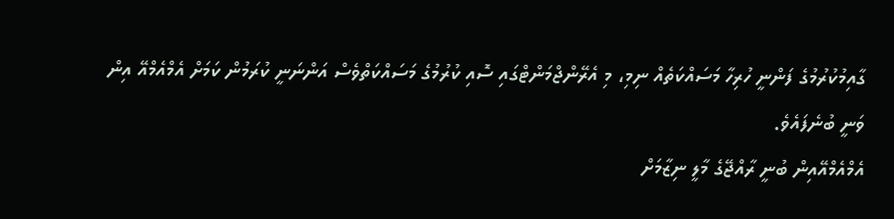ގާއިމުކުރުމުގެ ފަންނީ ހުރިހާ މަސައްކަތެއް ނިމި، މި އެރޭންޖްމަންޓްގައި ސޮއި ކުރުމުގެ މަސައްކަތްވެސް އަންނަނީ ކުރަމުން ކަމަށް އެމްއެމްއޭ އިން ވަނީ ބުނެފައެވެ.
އެމްއެމްއޭއިން ބުނީ ރާއްޖޭގެ މާލީ ނިޒާމަށް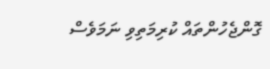ގޮންޖެހުންތައް ކުރިމަތިވި ނަމަވެސް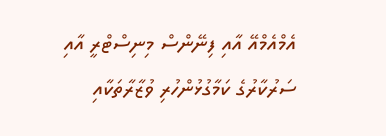އެމްއެމްއޭ އާއި ފިނޭންސް މިނިސްޓްރީ އާއި ސަރުކާރުގެ ކަމާގުޅުންހުރި ވުޒާރާތަކާއި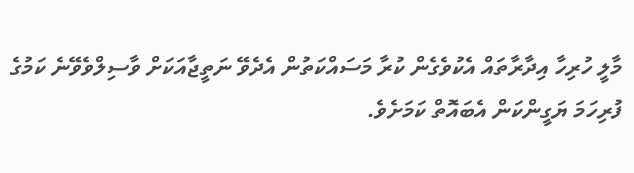މާލީ ހުރިހާ އިދާރާތައް އެކުވެގެން ކުރާ މަސައްކަތުން އެދެވޭ ނަތީޖާއަކަށް ވާސިލްވެވޭނެ ކަމުގެ ފުރިހަމަ ޔަގީންކަން އެބައޮތް ކަމަށެވެ.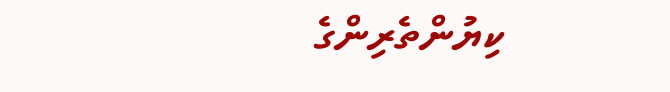ކިޔުންތެރިންގެ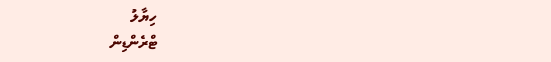ހިޔާލު
ޓްރެންޑިން